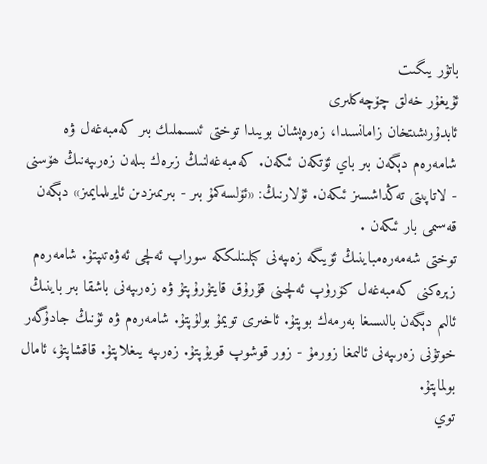باتۇر يىگىت
ئۇيغۇر خەلق چۆچەكلىرى
ئابدۇرىشىتخان زامانسىدا، زەرەپشان بويىدا توختى ئىسىملىك بىر كەمبەغەل ۋە شامەرەم دېگەن بىر باي ئۆتكەن ئىكەن. كەمبەغەلنىڭ زىرەك بىلەن زەرىپەنىڭ ھۆسنى - لاتاپىتى تەڭداشسىز ئىكەن. ئۇلارنىڭ: «ئۆلسەكمۇ بىر - بىرىمىزدىن ئايرىلمايمىز» دېگەن قەسىمى بار ئىكەن .
توختى شەمەرەمباينىڭ ئۆيىگە زەىپەنى كېلىنلىككە سوراپ ئەلچى ئەۋەتىپتۇ. شامەرەم زېرەكنى كەمبەغەل كۆرۈپ ئەلچىنى قۇرۇق قايتۇرۇپتۇ ۋە زەرىپەنى باشقا بىر باينىڭ ئالىم دېگەن بالىسىغا بەرمەك بوپتۇ. ئاخىرى تويمۇ بولۇپتۇ. شامەرەم ۋە ئۇنىڭ جادۇگەر خوتۇنى زەرىپەنى ئالىمغا زورمۇ - زور قوشوپ قويۇپتۇ. زەرىپە يىغلاپتۇ. قاقشاپتۇ، ئامال بولماپتۇ.
توي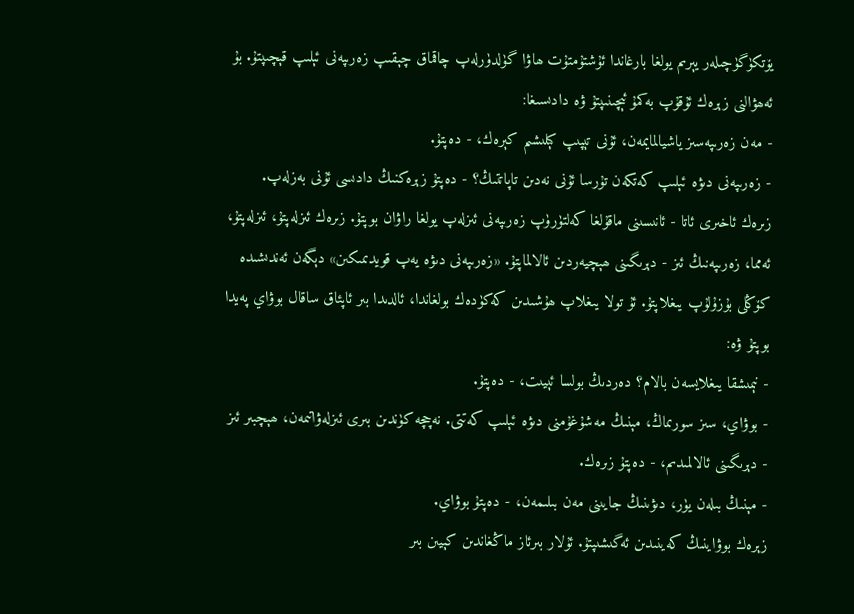يۆتكۈگۈچىلەر يېرىم يولغا بارغاندا ئۇشتۇمتۇت ھاۋا گۈلدۈرلەپ چاقماق چېقىپ زەرىپەنى ئېلىپ قېچىپتۇ. بۇ ئەھۋالنى زېرەك ئۇقۇپ بەكمۇ ئېچىنىپتۇ ۋە دادىسىغا:
- مەن زەرىپەسىز ياشيالمايمەن، ئۇنى تېپىپ كېلىشىم كېرەك، - دەپتۇ.
- زەرىپەنى دىۋە ئېلىپ كەتكەن تۇرسا ئۇنى نەدىن تاپاتتىڭ؟ - دەپتۇ زېرەكنىڭ دادىسى ئۇنى بەزلەپ.
زىرەك ئاخىرى ئاتا - ئانىسىنى ماقۇلغا كەلتۈرۈپ زەرىپەنى ئىزلەپ يولغا راۋان بوپتۇ. زىرەك ئىزلەپتۇ، ئىزلەپتۇ، ئەمما، زەرىپەنىڭ ئىز - دېرىگىنى ھېچيەردىن ئالالماپتۇ. «زەرىپەنى دىۋە يەپ قويدىمىكىن» دېگەن ئەندىشىدە كۆڭلى بۇزۇلۇپ يىغلاپتۇ. ئۇ تولا يىغلاپ ھۇشىدىن كەكۈدەك بولغاندا، ئالدىدا بىر ئاپئاق ساقال بوۋاي پەيدا بوپتۇ ۋە:
- نېمىشقا يىغلايسەن بالام؟ دەردىڭ بولسا ئېيىت، - دەپتۇ.
- بوۋاي، سىز سورىماڭ، مېنىڭ مەشۇغۇمنى دىۋە ئېلىپ كەتتى. نەچچە كۈندىن بىرى ئىزلەۋاتىمەن، ھېچبىر ئىز - دېرىگىنى ئالالمىدىم، - دەپتۇ زىرەك.
- مېنىڭ بىلەن يۈر، دىۋىنىڭ جايىنى مەن بىلىمەن، - دەپتۇ بوۋاي.
زېرەك بوۋاينىڭ كەينىدىن ئەگىشىپتۇ. ئۇلار بىرئاز ماڭغاندىن كېيىن بىر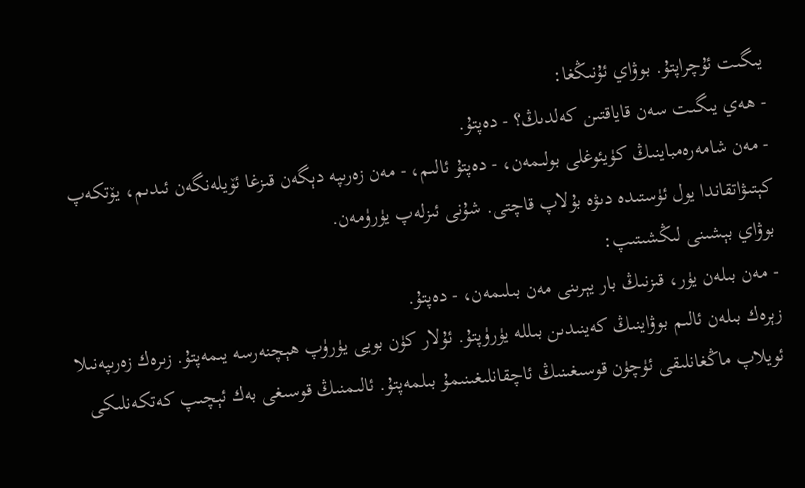يىگىت ئۇچراپتۇ. بوۋاي ئۇنىڭغا:
- ھەي يىگىت سەن قاياقتىن كەلدىڭ؟ - دەپتۇ.
- مەن شامەرەمباينىڭ كۈيئوغلى بولىمەن، - دەپتۇ ئالىم، - مەن زەرىپە دېگەن قىزغا ئۆيلەنگەن ئىدىم، يۆتكەپ كېتىۋاتقاندا يول ئۈستىدە دىۋە بۇلاپ قاچتى. شۇنى ئىزلەپ يۈرۈمەن.
بوۋاي بېشىنى لىڭشىتىپ:
- مەن بىلەن يۈر، قىزنىڭ بار يېرىنى مەن بىلىمەن، - دەپتۇ.
زېرەك بىلەن ئالىم بوۋاينىڭ كەينىدىن بىللە يۈرۈپتۇ. ئۇلار كۈن بويى يۈرۈپ ھېچنەرسە يىمەپتۇ. زىرەك زەرىپەنىلا ئويلاپ ماڭغانلىقى ئۈچۈن قوسىغىنىڭ ئاچقانلىغىنىمۇ بىلمەپتۇ. ئالىمنىڭ قوسىغى بەك ئېچىپ كەتكەنلىكى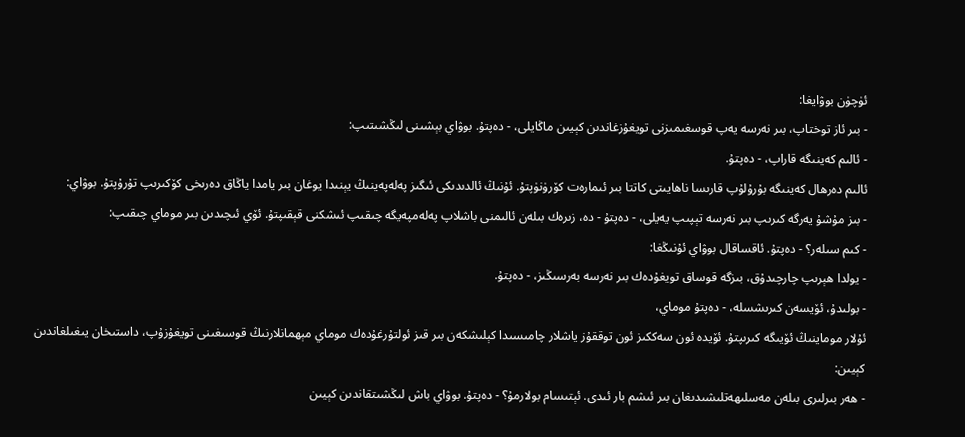ئۈچۈن بوۋايغا:
- بىر ئاز توختاپ، بىر نەرسە يەپ قوسغىمىزنى تويغۇزغاندىن كېيىن ماڭايلى، - دەپتۇ. بوۋاي بېشىنى لىڭشىتىپ:
- ئالىم كەينىگە قاراپ، - دەپتۇ.
ئالىم دەرھال كەينىگە بۇرۇلۇپ قارىسا ناھايىتى كاتتا بىر ئىمارەت كۆرۈنۈپتۇ. ئۇنىڭ ئالدىدىكى ئىگىز پەلەپەينىڭ يېنىدا يوغان بىر يامدا ياڭاق دەرىخى كۆكىرىپ تۇرۇپتۇ. بوۋاي:
- بىز مۇشۇ يەرگە كىرىپ بىر نەرسە تېپىپ يەيلى، - دەپتۇ - دە، زىرەك بىلەن ئالىمنى باشلاپ پەلەمپەيگە چىقىپ ئىشكنى قېقىپتۇ. ئۆي ئىچىدىن بىر موماي چىقىپ:
- كىم سىلەر؟ - دەپتۇ. ئاقساقال بوۋاي ئۇنىڭغا:
- يولدا ھېرىپ چارچىدۇق، بىزگە قوساق تويغۇدەك بىر نەرسە بەرسىڭىز، - دەپتۇ.
- بولىدۇ، ئۆيسەن كىرىشسلە، - دەپتۇ موماي،
ئۇلار موماينىڭ ئۆيىگە كىرىپتۇ. ئۆيدە ئون سەككىز ئون توققۇز ياشلار چامىسىدا كېلىشكەن بىر قىز ئولتۇرغۇدەك موماي مېھمانلارنىڭ قوسىغىنى تويغۇزۇپ، داستىخان يىغىلغاندىن كېيىن:
- ھەر بىرلىرى بىلەن مەسلىھەتلىشىدىغان بىر ئىشم بار ئىدى. ئېتىسام بولارمۇ؟ - دەپتۇ. بوۋاي باش لىڭشىتقاندىن كېيىن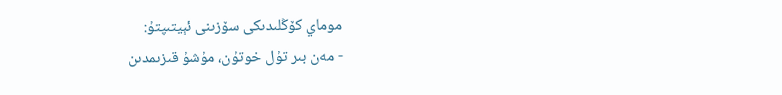موماي كۆڭلىدىكى سۆزىنى ئېيتىپتۇ:
- مەن بىر تۇل خوتۇن، مۇشۇ قىزىمدىن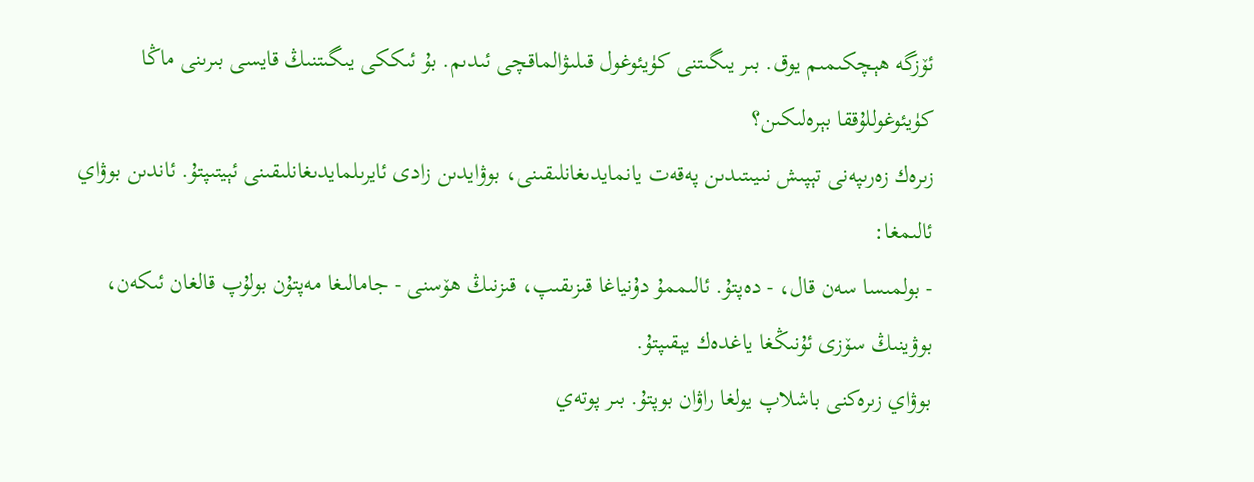ئۆزگە ھېچكىمىم يوق. بىر يىگىتنى كۈيئوغول قىلىۋالماقچى ئىدىم. بۇ ئىككى يىگىتنىڭ قايسى بىرىنى ماڭا كۈيئوغوللۇققا بېرەلىكىن؟
زىرەك زەرىپەنى تېپىش نىيىتىدىن پەقەت يانمايدىغانلىقىنى، بوۋايدىن زادى ئايرىلمايدىغانلىقىنى ئېيتىپتۇ. ئاندىن بوۋاي ئالىمغا:
- بولمىسا سەن قال، - دەپتۇ. ئالىممۇ دۇنياغا قىزىقىپ، قىزنىڭ ھۆسنى - جامالىغا مەپتۇن بولۇپ قالغان ئىكەن، بوۋينىڭ سۆزى ئۇنىڭغا ياغدەك يېقىپتۇ.
بوۋاي زىرەكنى باشلاپ يولغا راۋان بوپتۇ. بىر پوتەي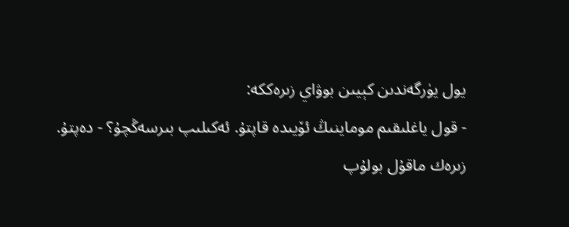يول يۈرگەندىن كېيىن بوۋاي زىرەككە:
- قول ياغلىقىم موماينىڭ ئۆيىدە قاپتۇ. ئەكىلىپ بىرسەڭچۇ؟ - دەپتۇ.
زىرەك ماقۇل بولۇپ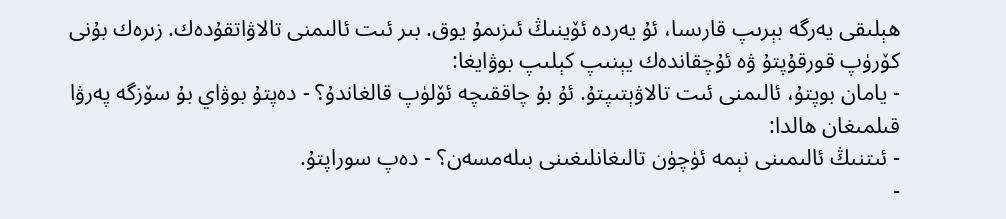ھېلىقى يەرگە بېرىپ قارىسا، ئۇ يەردە ئۆينىڭ ئىزىمۇ يوق. بىر ئىت ئالىمنى تالاۋاتقۇدەك. زىرەك بۇنى كۆرۈپ قورقۇپتۇ ۋە ئۇچقاندەك يېنىپ كېلىپ بوۋايغا:
- يامان بوپتۇ، ئالىمنى ئىت تالاۋېتىپتۇ. ئۇ بۇ چاققىچە ئۆلۈپ قالغاندۇ؟ - دەپتۇ بوۋاي بۇ سۆزگە پەرۋا قىلمىغان ھالدا:
- ئىتنىڭ ئالىمىنى نېمە ئۈچۈن تالىغانلىغىنى بىلەمسەن؟ - دەپ سوراپتۇ.
-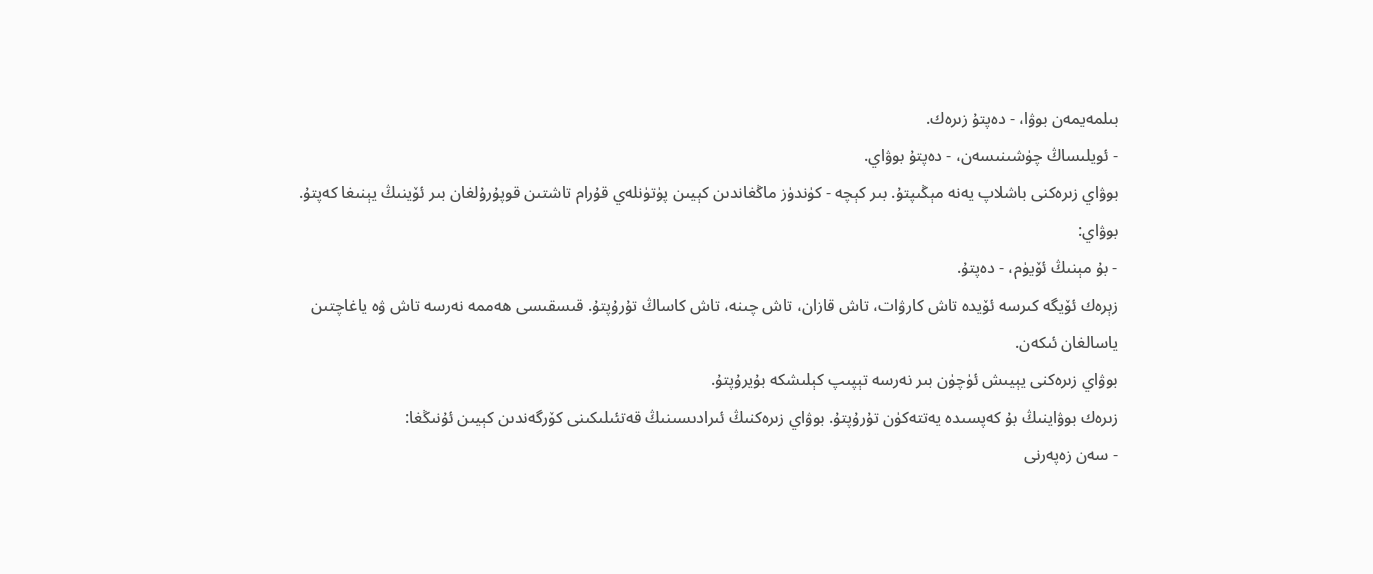بىلمەيمەن بوۋا، - دەپتۇ زىرەك.
- ئويلىساڭ چۈشىنىسەن، - دەپتۇ بوۋاي.
بوۋاي زىرەكنى باشلاپ يەنە مېڭىپتۇ. بىر كېچە - كۈندۈز ماڭغاندىن كېيىن پۈتۈنلەي قۇرام تاشتىن قوپۇرۇلغان بىر ئۆينىڭ يېنىغا كەپتۇ. بوۋاي:
- بۇ مېنىڭ ئۆيۈم، - دەپتۇ.
زېرەك ئۆيگە كىرسە ئۆيدە تاش كارۋات، تاش قازان، تاش چىنە، تاش كاساڭ تۇرۇپتۇ. قىسقىسى ھەممە نەرسە تاش ۋە ياغاچتىن ياسالغان ئىكەن.
بوۋاي زىرەكنى يېيىش ئۈچۈن بىر نەرسە تېپىپ كېلىشكە بۇيرۇپتۇ.
زىرەك بوۋاينىڭ بۇ كەپسىدە يەتتەكۈن تۇرۇپتۇ. بوۋاي زىرەكنىڭ ئىرادىسىنىڭ قەتئىلىكىنى كۆرگەندىن كېيىن ئۇنىڭغا:
- سەن زەپەرنى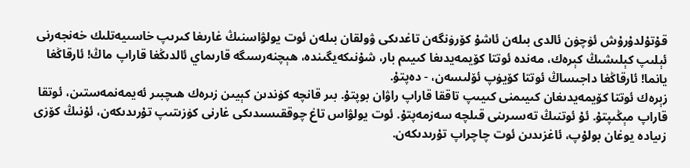قۇتۇلدۇرۇش ئۈچۈن ئالدى بىلەن ئاشۇ كۆرۈنگەن تاغدىكى ۋولقان بىلەن ئوت يولۋاسنىڭ غارىغا كىرىپ خاسىيەتلىك خەنجەرنى ئېلىپ كېلىشىڭ كېرەك، مەندە ئوتتا كۆيمەيدىغا كىيىم بار، شۇنىكەيگىندە، ھېچنەرسىگە قارىماي ئالدىڭغا قاراپ ماڭ! ئارقاڭغا يانما! ئارقاڭغا داجىساڭ ئوتتا كۆيۈپ ئۆلىسەن، - دەپتۇ.
زېرەك ئوتتا كۆيمەيدىغان كىيىمنى كىيىپ تاققا قاراپ راۋان بوپتۇ. بىر قانچە كۈندىن كېيىن زىرەك ھىچبىر ئەيمەنمەستىن، ئوتقا قاراپ مېڭىپتۇ. ئۇ ئوتنىڭ تەسىرىنى قىلچە سەزمەپتۇ. ئوت يولۋاس تاغ چوققىسىدىكى غارنى كۈزىتىپ تۇرىدىكەن، ئۇنىڭ كۆزى زىيادە يوغان بولۇپ، ئاغزىدىن ئوت چاچراپ تۇرىدىكەن.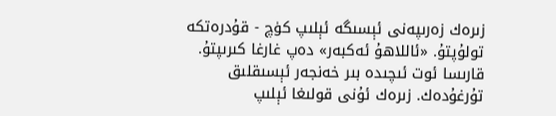زىرەك زەرىپەنى ئېسىگە ئېلىپ كۈچ - قۇدرەتكە تولۇپتۇ. «ئاللاھۇ ئەكبەر» دەپ غارغا كىرىپتۇ. قارىسا ئوت ئىچىدە بىر خەنجەر ئېسىقلىق تۇرغۇدەك. زىرەك ئۇنى قولىغا ئېلىپ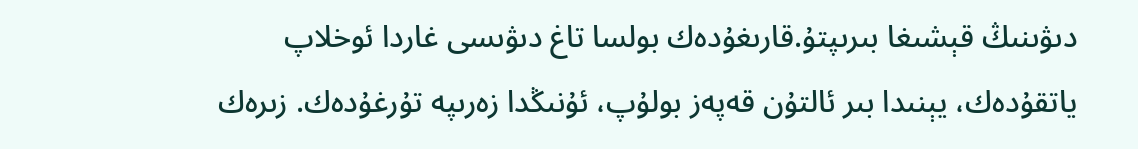دىۋىنىڭ قېشىغا بىرىپتۇ.قارىغۇدەك بولسا تاغ دىۋىسى غاردا ئوخلاپ ياتقۇدەك، يېنىدا بىر ئالتۇن قەپەز بولۇپ، ئۇنىڭدا زەرىپە تۇرغۇدەك. زىرەك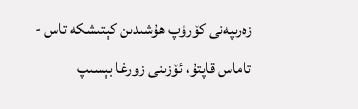زەرىپەنى كۆرۈپ ھۇشىدىن كېتىشكە تاس - تاماس قاپتۇ، ئۆزىنى زورغا بېسىپ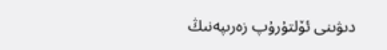دىۋىنى ئۆلتۇرۇپ زەرىپەنىڭ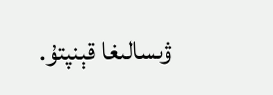ۋىسالىغا قېنپتۇ.